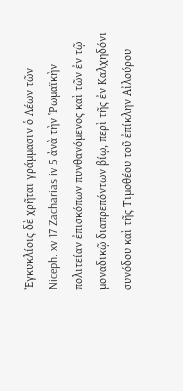Ἐγκυκλίοις δὲ χρῆται γράμμασιν ὁ Λέων τῶν Niceph. xv 17 Zacharias iv 5 ἀνὰ τὴν Ῥωμαϊκὴν πολιτείαν ἐπισκόπων πυνθανόμενος καὶ τῶν ἐν τῷ μοναδικῷ διαπρεπόντων βίῳ, περὶ τῆς ἐν Καλχηδόνι συνόδου καὶ τῆς Τιμοθέου τοῦ ἐπίκλην Αἰλούρου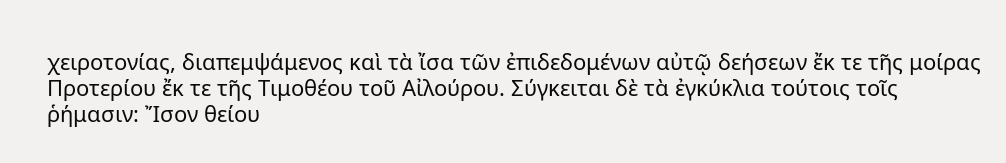χειροτονίας, διαπεμψάμενος καὶ τὰ ἴσα τῶν ἐπιδεδομένων αὐτῷ δεήσεων ἔκ τε τῆς μοίρας Προτερίου ἔκ τε τῆς Τιμοθέου τοῦ Αἰλούρου. Σύγκειται δὲ τὰ ἐγκύκλια τούτοις τοῖς ῥήμασιν: Ἴσον θείου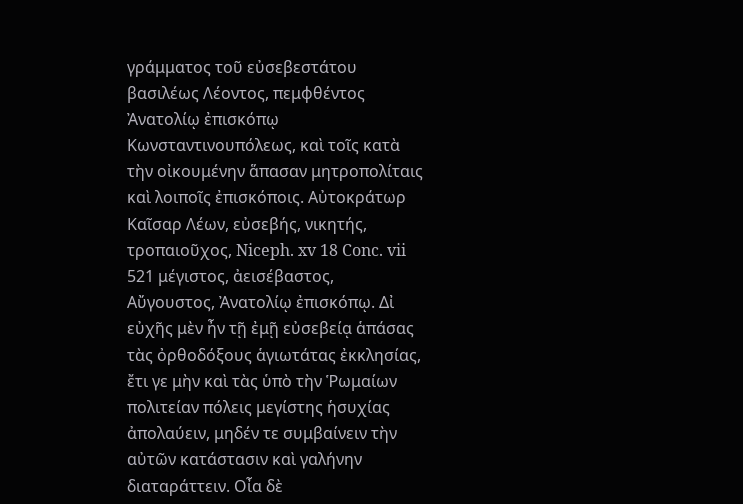γράμματος τοῦ εὐσεβεστάτου βασιλέως Λέοντος, πεμφθέντος Ἀνατολίῳ ἐπισκόπῳ Κωνσταντινουπόλεως, καὶ τοῖς κατὰ τὴν οἰκουμένην ἅπασαν μητροπολίταις καὶ λοιποῖς ἐπισκόποις. Αὐτοκράτωρ Καῖσαρ Λέων, εὐσεβής, νικητής, τροπαιοῦχος, Niceph. xv 18 Conc. vii 521 μέγιστος, ἀεισέβαστος, Αὔγουστος, Ἀνατολίῳ ἐπισκόπῳ. Δἰ εὐχῆς μὲν ἦν τῇ ἐμῇ εὐσεβείᾳ ἁπάσας τὰς ὀρθοδόξους ἁγιωτάτας ἐκκλησίας, ἔτι γε μὴν καὶ τὰς ὑπὸ τὴν Ῥωμαίων πολιτείαν πόλεις μεγίστης ἡσυχίας ἀπολαύειν, μηδέν τε συμβαίνειν τὴν αὐτῶν κατάστασιν καὶ γαλήνην διαταράττειν. Οἶα δὲ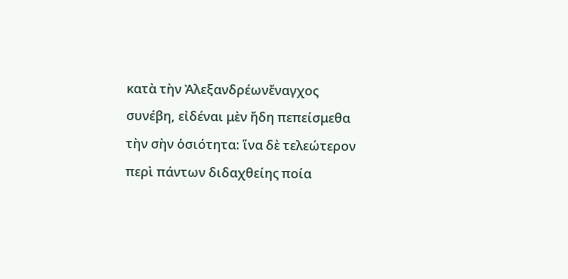κατὰ τὴν Ἀλεξανδρέωνἔναγχος συνέβη, εἰδέναι μὲν ἤδη πεπείσμεθα τὴν σὴν ὁσιότητα: ἵνα δὲ τελεώτερον περὶ πάντων διδαχθείης ποία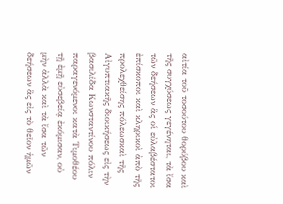αἰτία τοῦ τοσούτου θορύβου καὶ τῆς συγχύσεως γεγένηται, τὰ ἴσα τῶν δεήσεων ἃς οἱ εὐλαβέστατοι ἐπίσκοποι καὶ κληρικοὶ ἀπὸ τῆς προλεχθείσης πόλεωσκαὶ τῆς Αἰγυπτιακῆς διοικήσεως εἰς τὴν βασιλίδα Κωνσταντίνου πόλιν παραγενόμενοι κατὰ Τιμοθέου τῇ ἐμῇ εὐσεβείᾳ ἐκόμισαν, οὐ μὴν ἀλλὰ καὶ τὰ ἴσα τῶν δεήσεων ἃς εἰς τὸ θεῖον ἡμῶν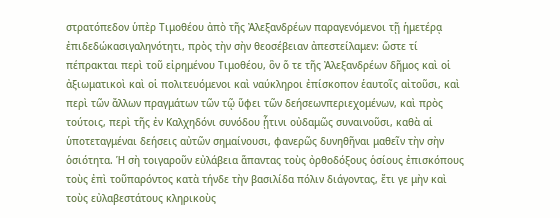στρατόπεδον ὑπὲρ Τιμοθέου ἀπὸ τῆς Ἀλεξανδρέων παραγενόμενοι τῇ ἡμετέρᾳ ἐπιδεδώκασιγαληνότητι, πρὸς τὴν σὴν θεοσέβειαν ἀπεστείλαμεν: ὥστε τί πέπρακται περὶ τοῦ εἰρημένου Τιμοθέου, ὃν ὅ τε τῆς Ἀλεξανδρέων δῆμος καὶ οἱ ἀξιωματικοὶ καὶ οἱ πολιτευόμενοι καὶ ναύκληροι ἐπίσκοπον ἑαυτοῖς αἰτοῦσι, καὶ περὶ τῶν ἄλλων πραγμάτων τῶν τῷ ὕφει τῶν δεήσεωνπεριεχομένων, καὶ πρὸς τούτοις, περὶ τῆς ἐν Καλχηδόνι συνόδου ᾗτινι οὐδαμῶς συναινοῦσι, καθὰ αἱ ὑποτεταγμέναι δεήσεις αὐτῶν σημαίνουσι, φανερῶς δυνηθῆναι μαθεῖν τὴν σὴν ὁσιότητα. Ἡ σὴ τοιγαροῦν εὐλάβεια ἅπαντας τοὺς ὀρθοδόξους ὁσίους ἐπισκόπους τοὺς ἐπὶ τοῦπαρόντος κατὰ τήνδε τὴν βασιλίδα πόλιν διάγοντας, ἔτι γε μὴν καὶ τοὺς εὐλαβεστάτους κληρικοὺς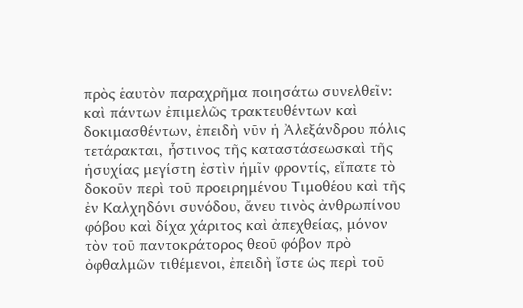πρὸς ἑαυτὸν παραχρῆμα ποιησάτω συνελθεῖν: καὶ πάντων ἐπιμελῶς τρακτευθέντων καὶ δοκιμασθέντων, ἐπειδὴ νῦν ἡ Ἀλεξάνδρου πόλις τετάρακται, ἧστινος τῆς καταστάσεωσκαὶ τῆς ἡσυχίας μεγίστη ἐστὶν ἡμῖν φροντίς, εἴπατε τὸ δοκοῦν περὶ τοῦ προειρημένου Τιμοθέου καὶ τῆς ἐν Καλχηδόνι συνόδου, ἄνευ τινὸς ἀνθρωπίνου φόβου καὶ δίχα χάριτος καὶ ἀπεχθείας, μόνον τὸν τοῦ παντοκράτορος θεοῦ φόβον πρὸ ὀφθαλμῶν τιθέμενοι, ἐπειδὴ ἴστε ὡς περὶ τοῦ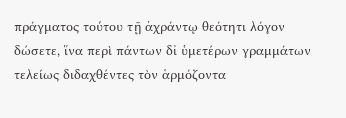πράγματος τούτου τῇ ἀχράντῳ θεότητι λόγον δώσετε, ἵνα περὶ πάντων δἰ ὑμετέρων γραμμάτων τελείως διδαχθέντες τὸν ἁρμόζοντα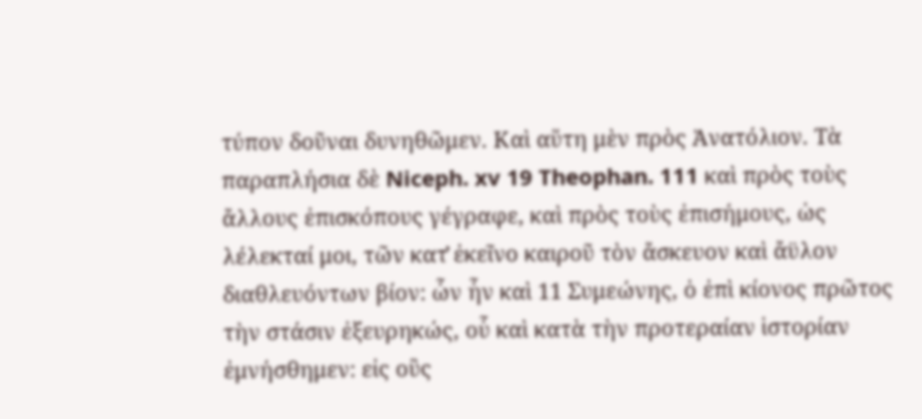τύπον δοῦναι δυνηθῶμεν. Καὶ αὕτη μὲν πρὸς Ἀνατόλιον. Τὰ παραπλήσια δὲ Niceph. xv 19 Theophan. 111 καὶ πρὸς τοὺς ἄλλους ἐπισκόπους γέγραφε, καὶ πρὸς τοὺς ἐπισήμους, ὡς λέλεκταί μοι, τῶν κατ̓ ἐκεῖνο καιροῦ τὸν ἄσκευον καὶ ἄϋλον διαθλευόντων βίον: ὧν ἦν καὶ 11 Συμεώνης, ὁ ἐπὶ κίονος πρῶτος τὴν στάσιν ἐξευρηκώς, οὗ καὶ κατὰ τὴν προτεραίαν ἱστορίαν ἐμνήσθημεν: εἰς οὓς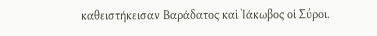καθειστήκεισαν Βαράδατος καὶ Ἰάκωβος οἱ Σύροι.